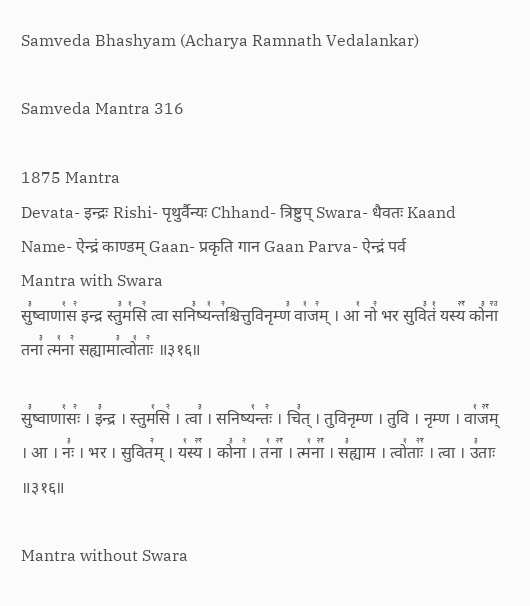Samveda Bhashyam (Acharya Ramnath Vedalankar)

Samveda Mantra 316

1875 Mantra
Devata- इन्द्रः Rishi- पृथुर्वैन्यः Chhand- त्रिष्टुप् Swara- धैवतः Kaand Name- ऐन्द्रं काण्डम् Gaan- प्रकृति गान Gaan Parva- ऐन्द्रं पर्व
Mantra with Swara
सु꣣ष्वाणा꣡स꣢ इन्द्र स्तु꣣म꣡सि꣢ त्वा सनि꣣ष्य꣡न्त꣢श्चित्तुविनृम्ण꣣ वा꣡ज꣢म् । आ꣡ नो꣢ भर सुवि꣣तं꣡ यस्य꣢꣯ को꣣ना꣢꣫ तना꣣ त्म꣡ना꣢ सह्यामा꣣त्वो꣡ताः꣢ ॥३१६॥

सु꣣ष्वाणा꣡सः꣢ । इ꣣न्द्र । स्तुम꣡सि꣢ । त्वा꣣ । सनिष्य꣡न्तः꣢ । चि꣣त् । तुविनृम्ण । तुवि । नृम्ण । वा꣡ज꣢꣯म् । आ । नः꣣ । भर । सुवित꣢म् । य꣡स्य꣢꣯ । को꣣ना꣢ । त꣡ना꣢꣯ । त्म꣡ना꣢꣯ । स꣣ह्याम । त्वो꣡ताः꣢꣯ । त्वा । उ꣣ताः ॥३१६॥

Mantra without Swara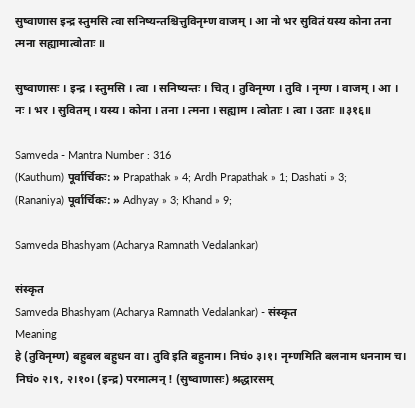सुष्वाणास इन्द्र स्तुमसि त्वा सनिष्यन्तश्चित्तुविनृम्ण वाजम् । आ नो भर सुवितं यस्य कोना तना त्मना सह्यामात्वोताः ॥

सुष्वाणासः । इन्द्र । स्तुमसि । त्वा । सनिष्यन्तः । चित् । तुविनृम्ण । तुवि । नृम्ण । वाजम् । आ । नः । भर । सुवितम् । यस्य । कोना । तना । त्मना । सह्याम । त्वोताः । त्वा । उताः ॥३१६॥

Samveda - Mantra Number : 316
(Kauthum) पूर्वार्चिकः: » Prapathak » 4; Ardh Prapathak » 1; Dashati » 3;
(Rananiya) पूर्वार्चिकः: » Adhyay » 3; Khand » 9;

Samveda Bhashyam (Acharya Ramnath Vedalankar)

संस्कृत
Samveda Bhashyam (Acharya Ramnath Vedalankar) - संस्कृत
Meaning
हे (तुविनृम्ण) बहुबल बहुधन वा। तुवि इति बहुनाम। निघं० ३।१। नृम्णमिति बलनाम धननाम च। निघं० २।९, २।१०। (इन्द्र) परमात्मन् ! (सुष्वाणासः) श्रद्धारसम्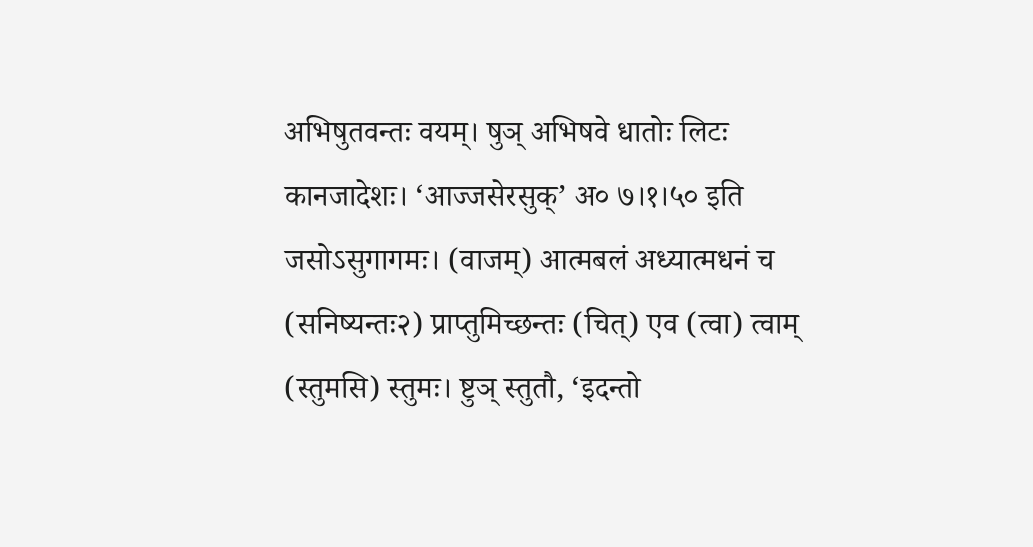अभिषुतवन्तः वयम्। षुञ् अभिषवे धातोः लिटः कानजादेशः। ‘आज्जसेरसुक्’ अ० ७।१।५० इति जसोऽसुगागमः। (वाजम्) आत्मबलं अध्यात्मधनं च (सनिष्यन्तः२) प्राप्तुमिच्छन्तः (चित्) एव (त्वा) त्वाम् (स्तुमसि) स्तुमः। ष्टुञ् स्तुतौ, ‘इदन्तो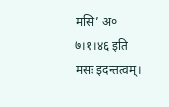मसि’ अ० ७।१।४६ इति मसः इदन्तत्वम्।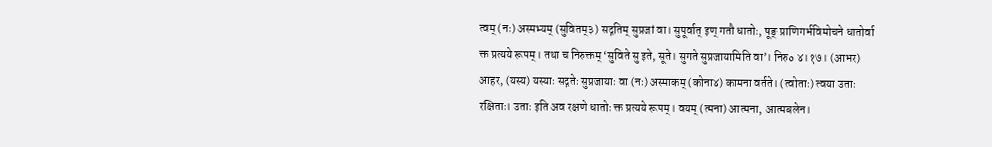त्वम् (नः) अस्मभ्यम् (सुवितम्३) सद्गतिम् सुप्रजां वा। सुपूर्वात् इण् गतौ धातोः, षूङ् प्राणिगर्भविमोचने धातोर्वा क्त प्रत्यये रूपम्। तथा च निरुक्तम् ‘सुविते सु इते, सूते। सुगते सुप्रजायामिति वा’। निरु० ४।१७। (आभर) आहर, (यस्य) यस्याः सद्गतेः सुप्रजायाः वा (नः) अस्माकम् (कोना४) कामना वर्तते। (त्वोताः) त्वया उताः रक्षिताः। उताः इति अव रक्षणे धातोः क्त प्रत्यये रूपम्। वयम् (त्मना) आत्मना, आत्मबलेन।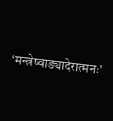‘मन्त्रेष्वाङ्यादेरात्मनः’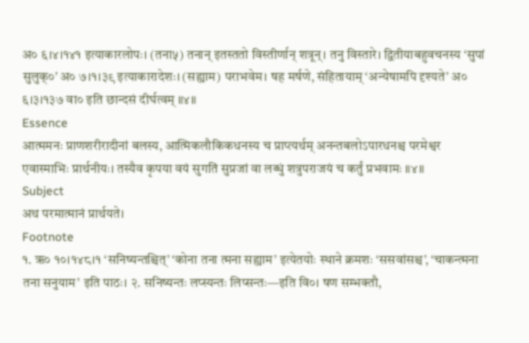अ० ६।४।१४१ इत्याकारलोपः। (तना५) तनान् इतस्ततो विस्तीर्णान् शत्रून्। तनु विस्तारे। द्वितीयाबहुवचनस्य ‘सुपां सुलुक्०’ अ० ७।१।३९ इत्याकारादेशः। (सह्याम) पराभवेम। षह मर्षणे, संहितायाम् ‘अन्येषामपि दृश्यते’ अ० ६।३।१३७ वा० इति छान्दसं दीर्घत्वम् ॥४॥
Essence
आत्ममनः प्राणशरीरादीनां बलस्य, आत्मिकलौकिकधनस्य च प्राप्त्यर्थम् अनन्तबलोऽपारधनश्च परमेश्वर एवास्माभिः प्रार्थनीयः। तस्यैव कृपया वयं सुगतिं सुप्रजां वा लब्धुं शत्रुपराजयं च कर्तुं प्रभवामः ॥४॥
Subject
अथ परमात्मानं प्रार्थयते।
Footnote
१. ऋ० १०।१४८।१ ‘सनिष्यन्तश्चित्’ ‘कोना तना त्मना सह्याम’ इत्येतयोः स्थाने क्रमशः ‘ससवांसश्च’, ‘चाकन्त्मना तना सनुयाम’ इति पाठः। २. सनिष्यन्तः लप्स्यन्तः लिप्सन्तः—इति वि०। षण सम्भक्तौ,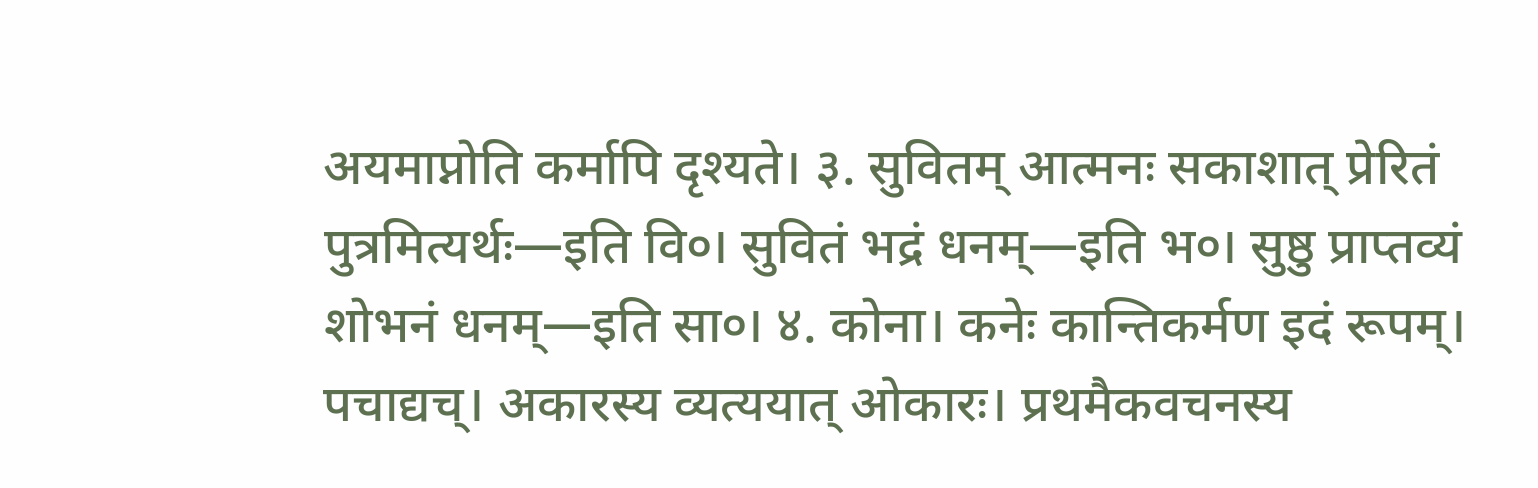अयमाप्नोति कर्मापि दृश्यते। ३. सुवितम् आत्मनः सकाशात् प्रेरितं पुत्रमित्यर्थः—इति वि०। सुवितं भद्रं धनम्—इति भ०। सुष्ठु प्राप्तव्यं शोभनं धनम्—इति सा०। ४. कोना। कनेः कान्तिकर्मण इदं रूपम्। पचाद्यच्। अकारस्य व्यत्ययात् ओकारः। प्रथमैकवचनस्य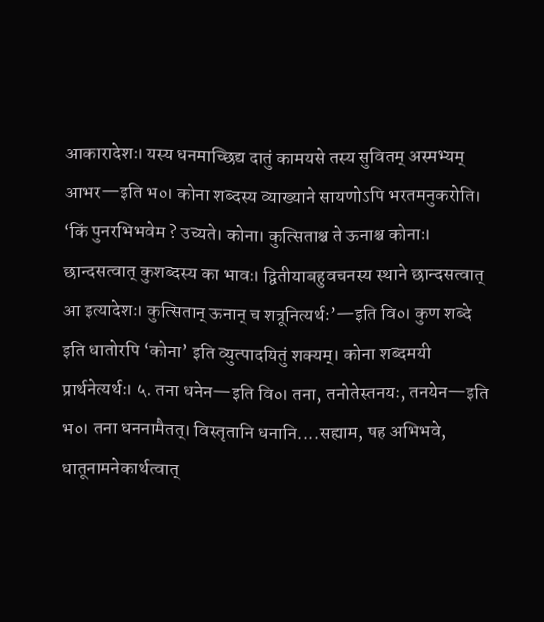आकारादेशः। यस्य धनमाच्छिद्य दातुं कामयसे तस्य सुवितम् अस्मभ्यम् आभर—इति भ०। कोना शब्दस्य व्याख्याने सायणोऽपि भरतमनुकरोति। ‘किं पुनरभिभवेम ? उच्यते। कोना। कुत्सिताश्च ते ऊनाश्च कोनाः। छान्दसत्वात् कुशब्दस्य का भावः। द्वितीयाबहुवचनस्य स्थाने छान्दसत्वात् आ इत्यादेशः। कुत्सितान् ऊनान् च शत्रूनित्यर्थः’—इति वि०। कुण शब्दे इति धातोरपि ‘कोना’ इति व्युत्पादयितुं शक्यम्। कोना शब्दमयी प्रार्थनेत्यर्थः। ५. तना धनेन—इति वि०। तना, तनोतेस्तनयः, तनयेन—इति भ०। तना धननामैतत्। विस्तृतानि धनानि....सह्याम, षह अभिभवे, धातूनामनेकार्थत्वात्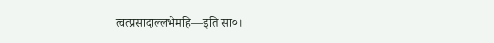त्वत्प्रसादाल्लभेमहि—इति सा०।